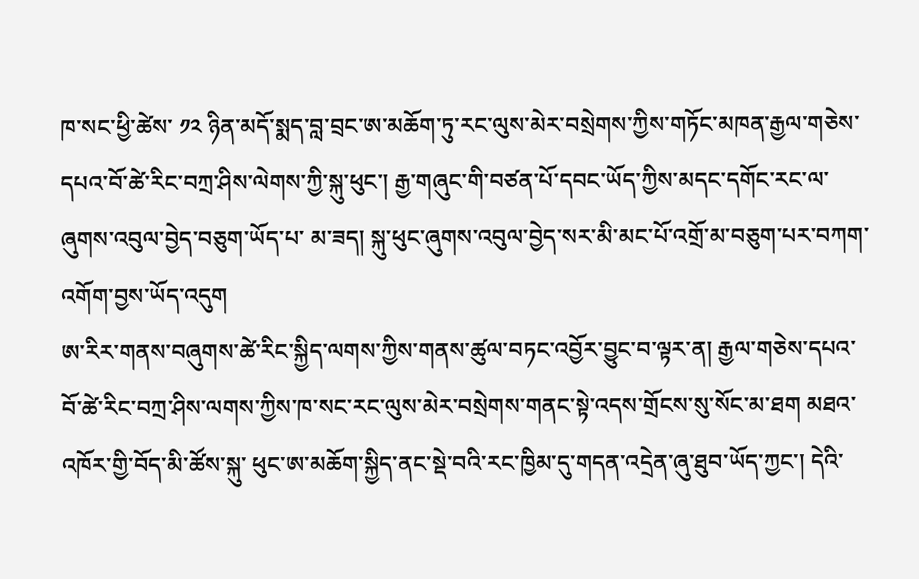ཁ་སང་ཕྱི་ཚེས་ ༡༢ ཉིན་མདོ་སྨད་བླ་བྲང་ཨ་མཆོག་ཏུ་རང་ལུས་མེར་བསྲེགས་ཀྱིས་གཏོང་མཁན་རྒྱལ་གཅེས་ དཔའ་བོ་ཚེ་རིང་བཀྲ་ཤིས་ལེགས་ཀྱི་སྐུ་ཕུང་། རྒྱ་གཞུང་གི་བཙན་པོ་དབང་ཡོད་ཀྱིས་མདང་དགོང་རང་ལ་ཞུགས་འབུལ་བྱེད་བཅུག་ཡོད་པ་ མ་ཟད། སྐུ་ཕུང་ཞུགས་འབུལ་བྱེད་སར་མི་མང་པོ་འགྲོ་མ་བཅུག་པར་བཀག་འགོག་བྱས་ཡོད་འདུག
ཨ་རིར་གནས་བཞུགས་ཚེ་རིང་སྐྱིད་ལགས་ཀྱིས་གནས་ཚུལ་བཏང་འབྱོར་བྱུང་བ་ལྟར་ན། རྒྱལ་གཅེས་དཔའ་བོ་ཚེ་རིང་བཀྲ་ཤིས་ལགས་ཀྱིས་ཁ་སང་རང་ལུས་མེར་བསྲེགས་གནང་སྟེ་འདས་གྲོངས་སུ་སོང་མ་ཐག མཐའ་འཁོར་གྱི་བོད་མི་ཚོས་སྐུ་ ཕུང་ཨ་མཆོག་སྐྱིད་ནང་སྡེ་བའི་རང་ཁྱིམ་དུ་གདན་འདྲེན་ཞུ་ཐུབ་ཡོད་ཀྱང་། དེའི་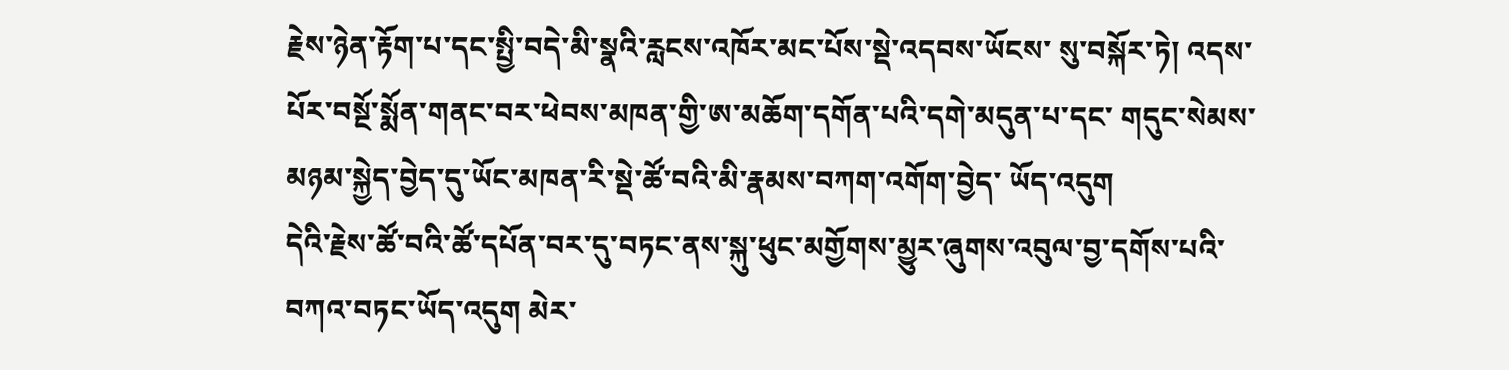རྗེས་ཉེན་རྟོག་པ་དང་སྤྱི་བདེ་མི་སྣའི་རླངས་འཁོར་མང་པོས་སྡེ་འདབས་ཡོངས་ སུ་བསྐོར་ཏེ། འདས་པོར་བསྔོ་སྨོན་གནང་བར་ཕེབས་མཁན་གྱི་ཨ་མཆོག་དགོན་པའི་དགེ་མདུན་པ་དང་ གདུང་སེམས་མཉམ་སྐྱེད་བྱེད་དུ་ཡོང་མཁན་རི་སྡེ་ཚོ་བའི་མི་རྣམས་བཀག་འགོག་བྱེད་ ཡོད་འདུག
དེའི་རྗེས་ཚོ་བའི་ཚོ་དཔོན་བར་དུ་བཏང་ནས་སྐུ་ཕུང་མགྱོགས་མྱུར་ཞུགས་འབུལ་བྱ་དགོས་པའི་བཀའ་བཏང་ཡོད་འདུག མེར་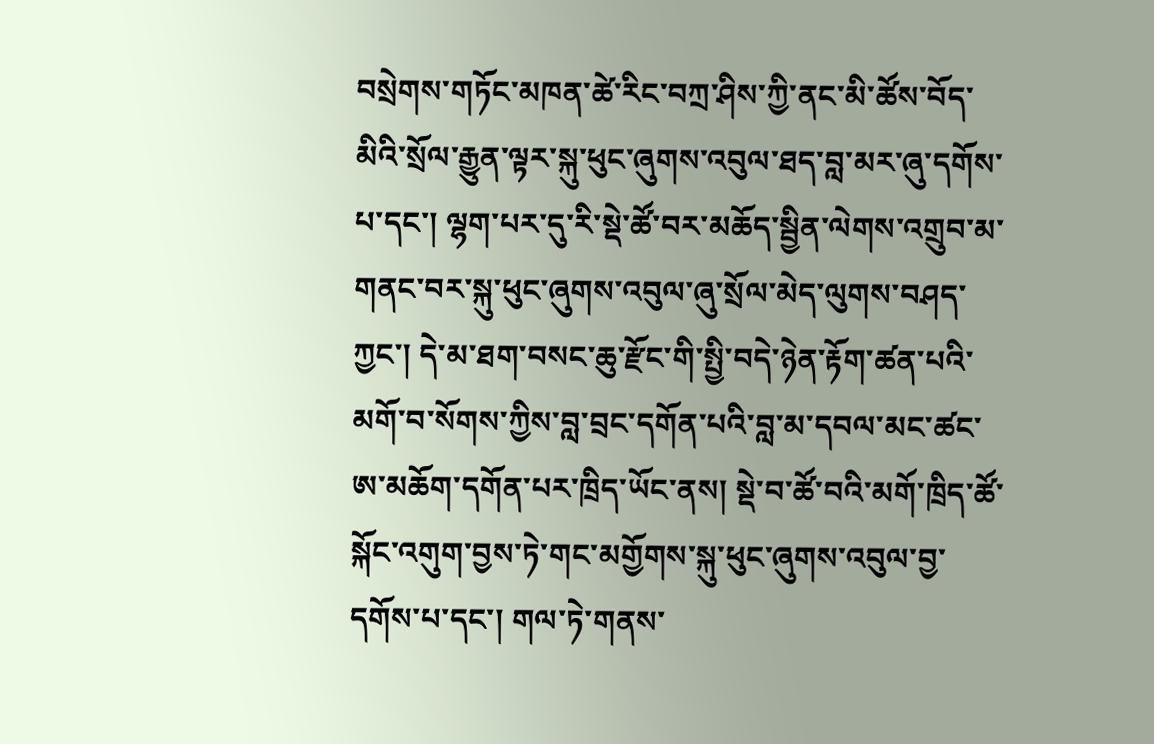བསྲེགས་གཏོང་མཁན་ཚེ་རིང་བཀྲ་ཤིས་ཀྱི་ནང་མི་ཚོས་བོད་ མིའི་སྲོལ་རྒྱུན་ལྟར་སྐུ་ཕུང་ཞུགས་འབུལ་ཐད་བླ་མར་ཞུ་དགོས་པ་དང་། ལྷག་པར་དུ་རི་སྡེ་ཚོ་བར་མཆོད་སྦྱིན་ལེགས་འགྲུབ་མ་གནང་བར་སྐུ་ཕུང་ཞུགས་འབུལ་ཞུ་སྲོལ་མེད་ལུགས་བཤད་ཀྱང་། དེ་མ་ཐག་བསང་ཆུ་རྫོང་གི་སྤྱི་བདེ་ཉེན་རྟོག་ཚན་པའི་མགོ་བ་སོགས་ཀྱིས་བླ་བྲང་དགོན་པའི་བླ་མ་དབལ་མང་ཚང་ཨ་མཆོག་དགོན་པར་ཁྲིད་ཡོང་ནས། སྡེ་བ་ཚོ་བའི་མགོ་ཁྲིད་ཚོ་སྐོང་འགུག་བྱས་ཏེ་གང་མགྱོགས་སྐུ་ཕུང་ཞུགས་འབུལ་བྱ་དགོས་པ་དང་། གལ་ཏེ་གནས་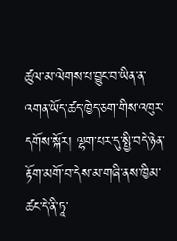ཚུལ་མ་ལེགས་པ་བྱུང་བ་ཡིན་ན་འགན་ཡོད་ཚད་ཁྱེད་ཅག་གིས་འཁུར་དགོས་སྐོར། ལྷག་པར་དུ་སྤྱི་བདེ་ཉེན་རྟོག་མགོ་བ་དེས་མ་གཞི་ནས་ཁྱིམ་ཚང་དེ་ནི་ཏཱ་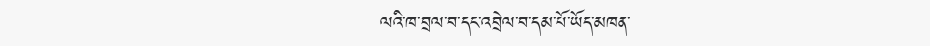ལའི་ཁ་བྲལ་བ་དང་འབྲེལ་བ་དམ་པོ་ཡོད་མཁན་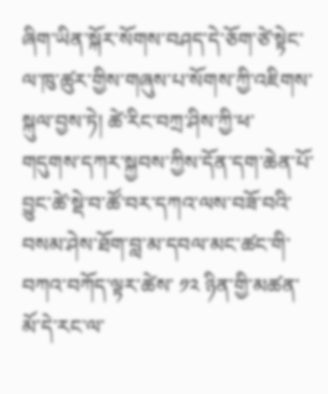ཞིག་ཡིན་སྐོར་སོགས་བཤད་དེ་ཅོག་ཙེ་སྟེང་ལ་ཁུ་ཚུར་གྱིས་གཞུས་པ་སོགས་ཀྱི་འཇིགས་སྐུལ་བྱས་ཏེ། ཚེ་རིང་བཀྲ་ཤིས་ཀྱི་ཕ་གདུགས་དཀར་སྐྱབས་ཀྱིས་དོན་དག་ཆེན་པོ་བྱུང་ཚེ་སྡེ་བ་ཚོ་བར་དཀའ་ལས་བཟོ་བའི་བསམ་ཤེས་ཐོག་བླ་མ་དབལ་མང་ཚང་གི་བཀའ་བཀོད་ལྟར་ཚེས་ ༡༢ ཉིན་གྱི་མཚན་མོ་དེ་རང་ལ་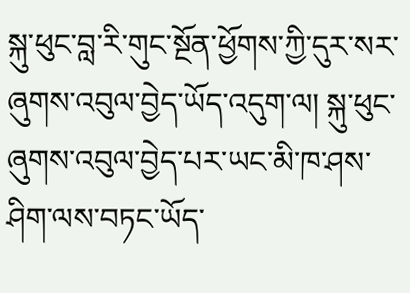སྐུ་ཕུང་བླ་རི་གུང་སྔོན་ཕྱོགས་ཀྱི་དུར་སར་ཞུགས་འབུལ་བྱེད་ཡོད་འདུག་ལ། སྐུ་ཕུང་ཞུགས་འབུལ་བྱེད་པར་ཡང་མི་ཁ་ཤས་ཤིག་ལས་བཏང་ཡོད་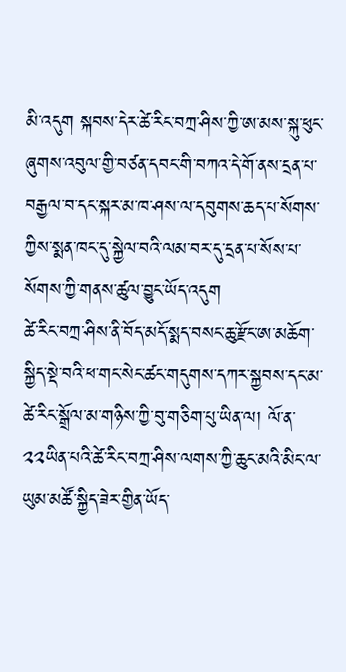མི་འདུག སྐབས་དེར་ཚེ་རིང་བཀྲ་ཤིས་ཀྱི་ཨ་མས་སྐུ་ཕུང་ཞུགས་འབུལ་གྱི་བཙན་དབང་གི་བཀའ་དེ་གོ་ནས་དྲན་པ་བརྒྱལ་བ་དང་སྐར་མ་ཁ་ཤས་ལ་དབུགས་ཆད་པ་སོགས་ཀྱིས་སྨན་ཁང་དུ་སྐྱེལ་བའི་ལམ་བར་དུ་དྲན་པ་སོས་པ་སོགས་ཀྱི་གནས་ཚུལ་བྱུང་ཡོད་འདུག
ཚེ་རིང་བཀྲ་ཤིས་ནི་བོད་མདོ་སྨད་བསང་ཆུ་རྫོང་ཨ་མཆོག་སྐྱིད་སྡེ་བའི་ཕ་གང་སེང་ཚང་གདུགས་དཀར་སྐྱབས་དང་མ་ཚེ་རིང་སྒྲོལ་མ་གཉིས་ཀྱི་བུ་གཅིག་པུ་ཡིན་ལ། ལོ་ན་༢༢ཡིན་པའི་ཚེ་རིང་བཀྲ་ཤིས་ལགས་ཀྱི་ཆུང་མའི་མིང་ལ་ཡུམ་མཚོ་སྐྱིད་ཟེར་གྱིན་ཡོད་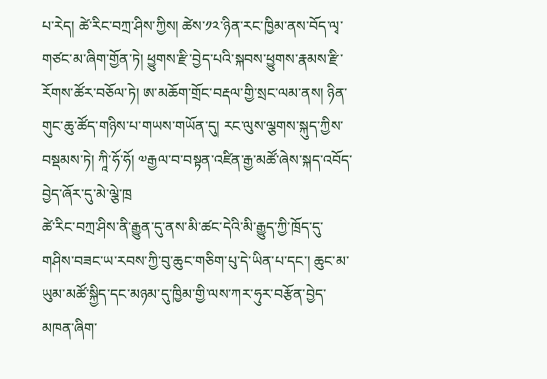པ་རེད། ཚེ་རིང་བཀྲ་ཤིས་ཀྱིས། ཚེས་༡༢་ཉིན་རང་ཁྱིམ་ནས་བོད་ལྭ་གཙང་མ་ཞིག་གྱོན་ཏེ། ཕྱུགས་རྫི་བྱེད་པའི་སྐབས་ཕྱུགས་རྣམས་རྫི་རོགས་ཚོར་བཅོལ་ཏེ། ཨ་མཆོག་གྲོང་བརྡལ་གྱི་སྲང་ལམ་ནས། ཉིན་གུང་ཆུ་ཚོད་གཉིས་པ་གཡས་གཡོན་དུ། རང་ལུས་ལྕགས་སྐུད་ཀྱིས་བསྡམས་ཏེ། ཀཱི་ཧོ་ཧོ། ༧རྒྱལ་བ་བསྟན་འཛིན་རྒྱ་མཚོ་ཞེས་སྐད་འབོད་བྱེད་ཞོར་དུ་མེ་ལྕེ་ཁྲ
ཚེ་རིང་བཀྲ་ཤིས་ནི་རྒྱུན་དུ་ནས་མི་ཚང་དེའི་མི་རྒྱུད་ཀྱི་ཁྲོད་དུ་གཤིས་བཟང་ཡ་རབས་ཀྱི་བུ་ཆུང་གཅིག་པུ་དེ་ཡིན་པ་དང་། ཆུང་མ་ཡུམ་མཚོ་སྐྱིད་དང་མཉམ་དུ་ཁྱིམ་གྱི་ལས་ཀར་ཧུར་བརྩོན་བྱེད་མཁན་ཞིག་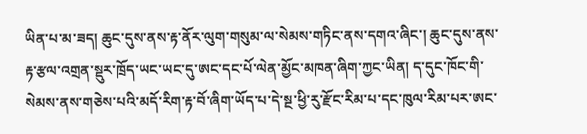ཡིན་པ་མ་ཟད། ཆུང་དུས་ནས་རྟ་ནོར་ལུག་གསུམ་ལ་སེམས་གཏིང་ནས་དགའ་ཞིང་། ཆུང་དུས་ནས་རྟ་རྩལ་འགྲན་སྡུར་ཁྲོད་ཡང་ཡང་དུ་ཨང་དང་པོ་ལེན་མྱོང་མཁན་ཞིག་ཀྱང་ཡིན། ད་དུང་ཁོང་གི་སེམས་ནས་གཅེས་པའི་མདོ་རིག་རྟ་བོ་ཞིག་ཡོད་པ་དེ་སྔ་ཕྱི་རུ་རྫོང་རིམ་པ་དང་ཁུལ་རིམ་པར་ཨང་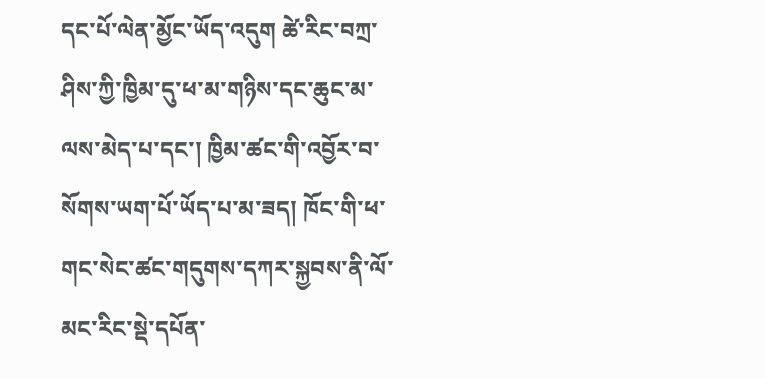དང་པོ་ལེན་མྱོང་ཡོད་འདུག ཚེ་རིང་བཀྲ་ཤིས་ཀྱི་ཁྱིམ་དུ་ཕ་མ་གཉིས་དང་ཆུང་མ་ལས་མེད་པ་དང་། ཁྱིམ་ཚང་གི་འབྱོར་བ་སོགས་ཡག་པོ་ཡོད་པ་མ་ཟད། ཁོང་གི་ཕ་གང་སེང་ཚང་གདུགས་དཀར་སྐྱབས་ནི་ལོ་མང་རིང་སྡེ་དཔོན་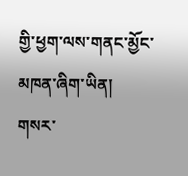གྱི་ཕྱག་ལས་གནང་མྱོང་མཁན་ཞིག་ཡིན།
གསར་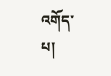འགོད་པ།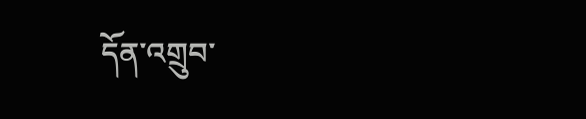དོན་འགྲུབ་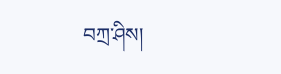བཀྲ་ཤིས།